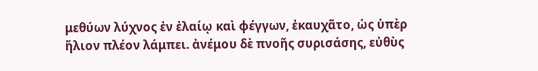μεθύων λύχνος ἐν ἐλαίῳ καὶ φέγγων, ἐκαυχᾶτο, ὡς ὑπὲρ ἥλιον πλέον λάμπει. ἀνέμου δὲ πνοῆς συρισάσης, εὐθὺς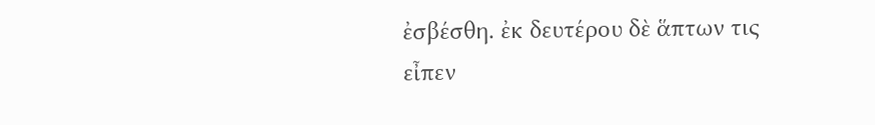ἐσβέσθη. ἐκ δευτέρου δὲ ἅπτων τις εἶπεν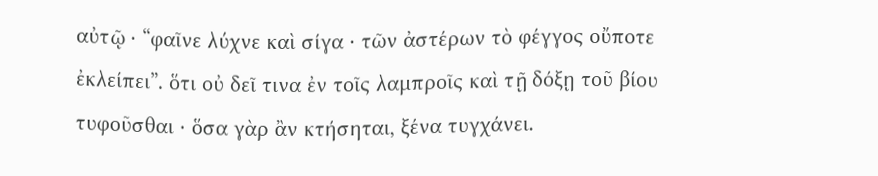αὐτῷ · “φαῖνε λύχνε καὶ σίγα · τῶν ἀστέρων τὸ φέγγος οὔποτε ἐκλείπει”. ὅτι οὐ δεῖ τινα ἐν τοῖς λαμπροῖς καὶ τῇ δόξῃ τοῦ βίου τυφοῦσθαι · ὅσα γὰρ ἂν κτήσηται, ξένα τυγχάνει.